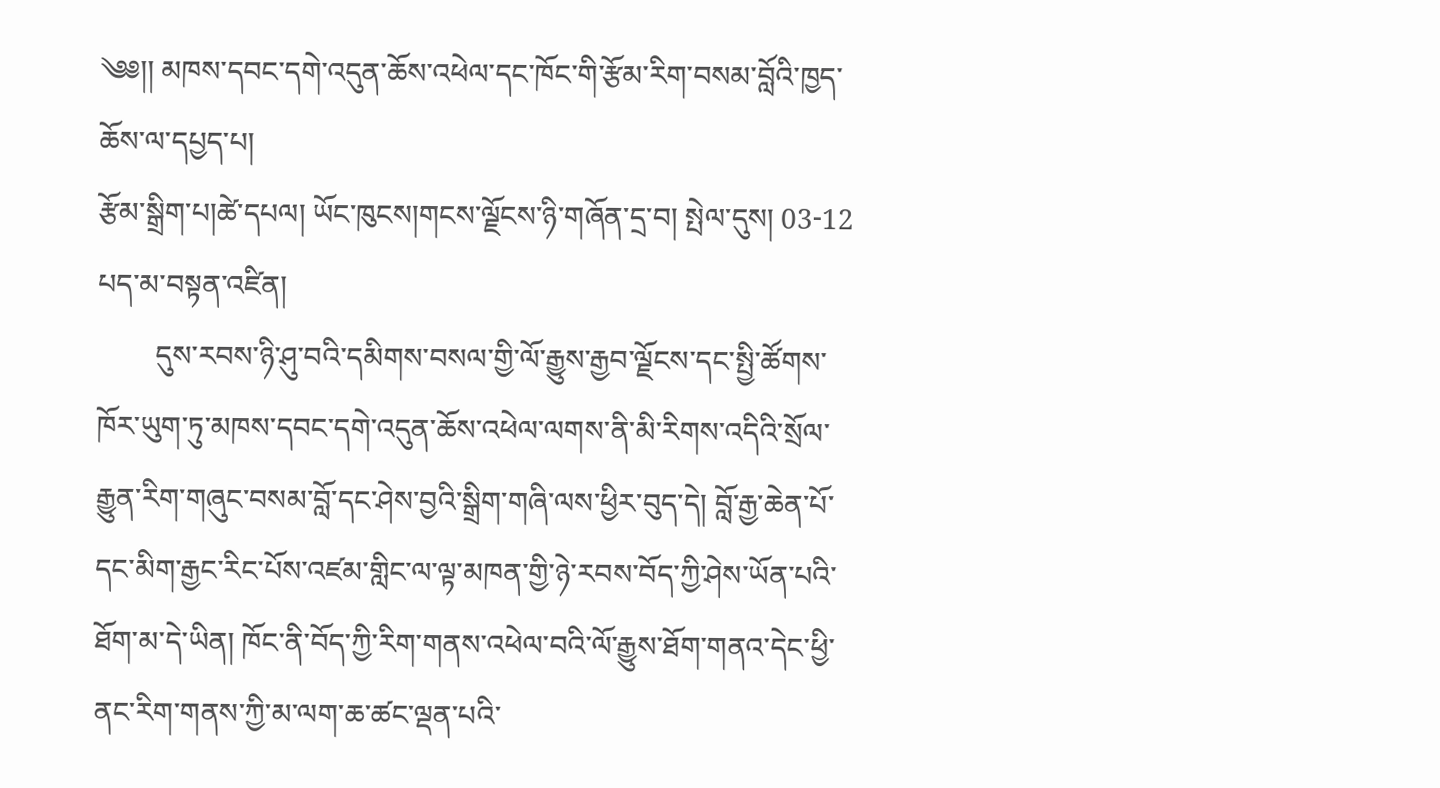༄༅།། མཁས་དབང་དགེ་འདུན་ཆོས་འཕེལ་དང་ཁོང་གི་རྩོམ་རིག་བསམ་བློའི་ཁྱད་ཆོས་ལ་དཔྱད་པ།
རྩོམ་སྒྲིག་པ།ཚེ་དཔལ། ཡོང་ཁུངས།གངས་ལྗོངས་ཉི་གཞོན་དྲ་བ། སྤེལ་དུས། 03-12
པད་མ་བསྟན་འཛིན།
        དུས་རབས་ཉི་ཤུ་བའི་དམིགས་བསལ་གྱི་ལོ་རྒྱུས་རྒྱབ་ལྗོངས་དང་སྤྱི་ཚོགས་ཁོར་ཡུག་ཏུ་མཁས་དབང་དགེ་འདུན་ཆོས་འཕེལ་ལགས་ནི་མི་རིགས་འདིའི་སྲོལ་རྒྱུན་རིག་གཞུང་བསམ་བློ་དང་ཤེས་བྱའི་སྒྲིག་གཞི་ལས་ཕྱིར་བུད་དེ། བློ་རྒྱ་ཆེན་པོ་དང་མིག་རྒྱང་རིང་པོས་འཛམ་གླིང་ལ་ལྟ་མཁན་གྱི་ཉེ་རབས་བོད་ཀྱི་ཤེས་ཡོན་པའི་ཐོག་མ་དེ་ཡིན། ཁོང་ནི་བོད་ཀྱི་རིག་གནས་འཕེལ་བའི་ལོ་རྒྱུས་ཐོག་གནའ་དེང་ཕྱི་ནང་རིག་གནས་ཀྱི་མ་ལག་ཆ་ཚང་ལྡན་པའི་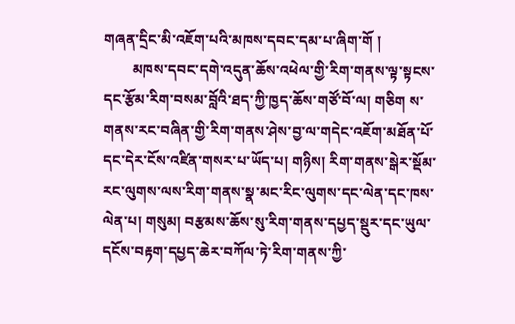གཞན་དྲིང་མི་འཇོག་པའི་མཁས་དབང་དམ་པ་ཞིག་གོ །
        མཁས་དབང་དགེ་འདུན་ཆོས་འཕེལ་གྱི་རིག་གནས་ལྟ་སྟངས་དང་རྩོམ་རིག་བསམ་བློའི་ཐད་ཀྱི་ཁྱད་ཆོས་གཙོ་བོ་ལ། གཅིག ས་གནས་རང་བཞིན་གྱི་རིག་གནས་ཤེས་བྱ་ལ་གདེང་འཇོག་མཐོན་པོ་དང་དེར་ངོས་འཛིན་གསར་པ་ཡོད་པ། གཉིས། རིག་གནས་སྒེར་སྡོམ་རང་ལུགས་ལས་རིག་གནས་སྣ་མང་རིང་ལུགས་དང་ལེན་དང་ཁས་ལེན་པ། གསུམ། བརྩམས་ཆོས་སུ་རིག་གནས་དཔྱད་སྡུར་དང་ཡུལ་དངོས་བརྟག་དཔྱད་ཆེར་བཀོལ་ཏེ་རིག་གནས་ཀྱི་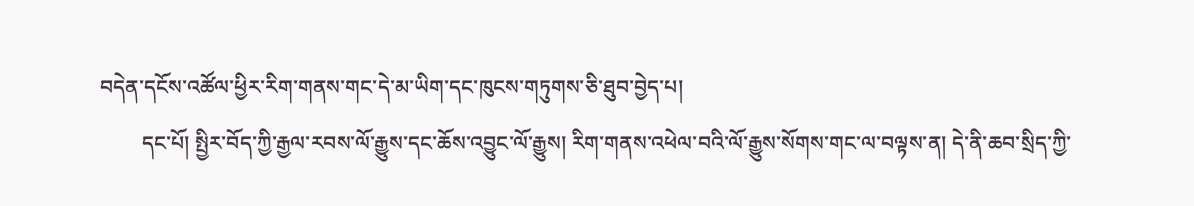བདེན་དངོས་འཚོལ་ཕྱིར་རིག་གནས་གང་དེ་མ་ཡིག་དང་ཁུངས་གཏུགས་ཅི་ཐུབ་བྱེད་པ།
        དང་པོ། སྤྱིར་བོད་ཀྱི་རྒྱལ་རབས་ལོ་རྒྱུས་དང་ཆོས་འབྱུང་ལོ་རྒྱུས། རིག་གནས་འཕེལ་བའི་ལོ་རྒྱུས་སོགས་གང་ལ་བལྟས་ན། དེ་ནི་ཆབ་སྲིད་ཀྱི་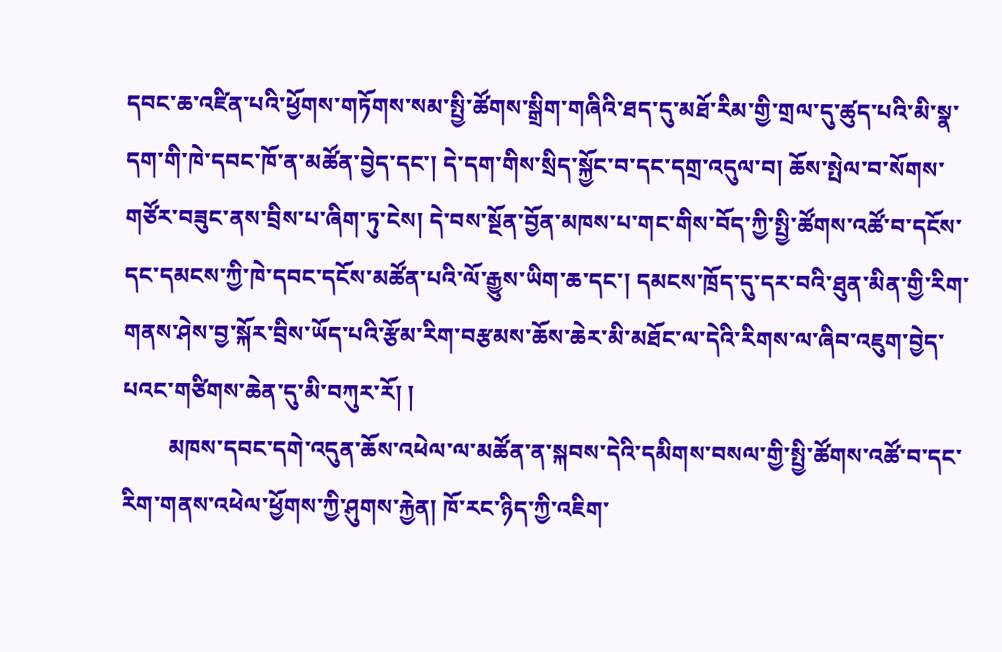དབང་ཆ་འཛིན་པའི་ཕྱོགས་གཏོགས་སམ་སྤྱི་ཚོགས་སྒྲིག་གཞིའི་ཐད་དུ་མཐོ་རིམ་གྱི་གྲལ་དུ་ཚུད་པའི་མི་སྣ་དག་གི་ཁེ་དབང་ཁོ་ན་མཚོན་བྱེད་དང་། དེ་དག་གིས་སྲིད་སྐྱོང་བ་དང་དགྲ་འདུལ་བ། ཆོས་སྤེལ་བ་སོགས་གཙོར་བཟུང་ནས་བྲིས་པ་ཞིག་ཏུ་ངེས། དེ་བས་སྔོན་བྱོན་མཁས་པ་གང་གིས་བོད་ཀྱི་སྤྱི་ཚོགས་འཚོ་བ་དངོས་དང་དམངས་ཀྱི་ཁེ་དབང་དངོས་མཚོན་པའི་ལོ་རྒྱུས་ཡིག་ཆ་དང་། དམངས་ཁྲོད་དུ་དར་བའི་ཐུན་མིན་གྱི་རིག་གནས་ཤེས་བྱ་སྐོར་བྲིས་ཡོད་པའི་རྩོམ་རིག་བརྩམས་ཆོས་ཆེར་མི་མཐོང་ལ་དེའི་རིགས་ལ་ཞིབ་འཇུག་བྱེད་པའང་གཙིགས་ཆེན་དུ་མི་བཀུར་རོ། །
        མཁས་དབང་དགེ་འདུན་ཆོས་འཕེལ་ལ་མཚོན་ན་སྐབས་དེའི་དམིགས་བསལ་གྱི་སྤྱི་ཚོགས་འཚོ་བ་དང་རིག་གནས་འཕེལ་ཕྱོགས་ཀྱི་ཤུགས་རྐྱེན། ཁོ་རང་ཉིད་ཀྱི་འཇིག་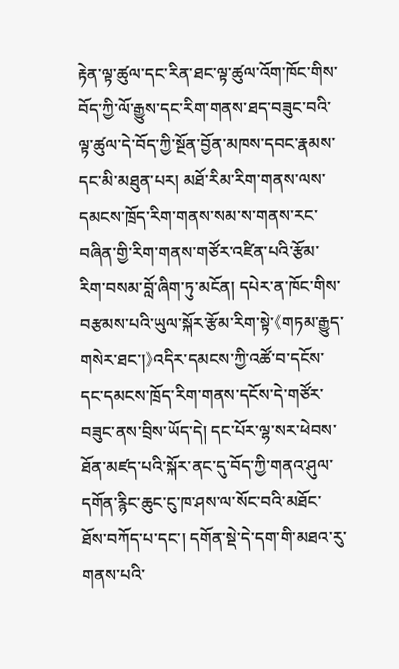རྟེན་ལྟ་ཚུལ་དང་རིན་ཐང་ལྟ་ཚུལ་འོག་ཁོང་གིས་བོད་ཀྱི་ལོ་རྒྱུས་དང་རིག་གནས་ཐད་བཟུང་བའི་ལྟ་ཚུལ་དེ་བོད་ཀྱི་སྔོན་བྱོན་མཁས་དབང་རྣམས་དང་མི་མཐུན་པར། མཐོ་རིམ་རིག་གནས་ལས་དམངས་ཁྲོད་རིག་གནས་སམ་ས་གནས་རང་བཞིན་གྱི་རིག་གནས་གཙོར་འཛིན་པའི་རྩོམ་རིག་བསམ་བློ་ཞིག་ཏུ་མངོན། དཔེར་ན་ཁོང་གིས་བརྩམས་པའི་ཡུལ་སྐོར་རྩོམ་རིག་སྟེ་《གཏམ་རྒྱུད་གསེར་ཐང་།》འདིར་དམངས་ཀྱི་འཚོ་བ་དངོས་དང་དམངས་ཁྲོད་རིག་གནས་དངོས་དེ་གཙོར་བཟུང་ནས་བྲིས་ཡོད་དེ། དང་པོར་ལྷ་སར་ཕེབས་ཐོན་མཛད་པའི་སྐོར་ནང་དུ་བོད་ཀྱི་གནའ་ཤུལ་དགོན་རྙིང་ཆུང་ངུ་ཁ་ཤས་ལ་སོང་བའི་མཐོང་ཐོས་བཀོད་པ་དང་། དགོན་སྡེ་དེ་དག་གི་མཐའ་རུ་གནས་པའི་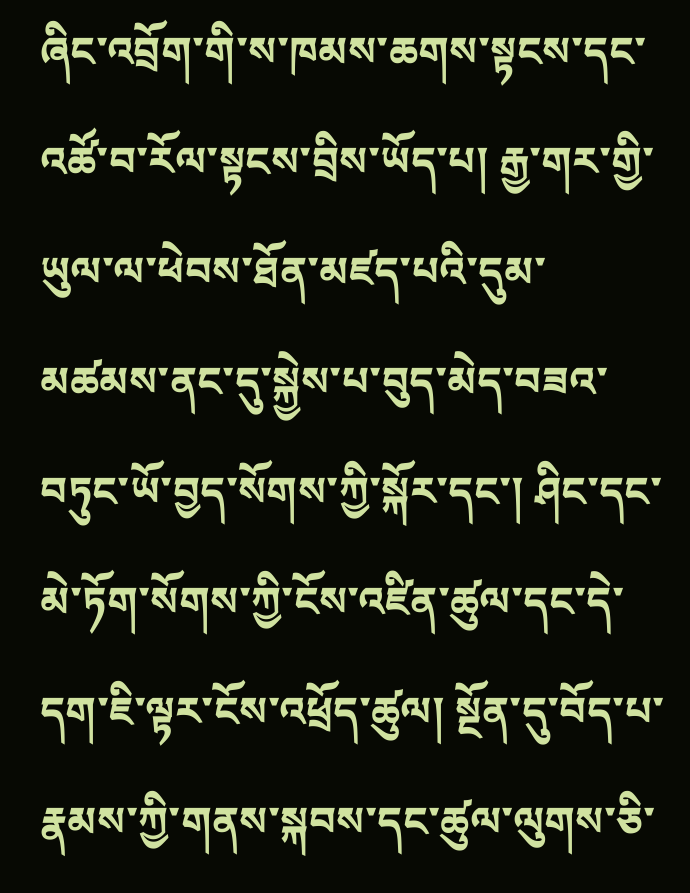ཞིང་འབྲོག་གི་ས་ཁམས་ཆགས་སྟངས་དང་འཚོ་བ་རོལ་སྟངས་བྲིས་ཡོད་པ། རྒྱ་གར་གྱི་ཡུལ་ལ་ཕེབས་ཐོན་མཛད་པའི་དུམ་མཚམས་ནང་དུ་སྐྱེས་པ་བུད་མེད་བཟའ་བཏུང་ཡོ་བྱད་སོགས་ཀྱི་སྐོར་དང་། ཤིང་དང་མེ་ཏོག་སོགས་ཀྱི་ངོས་འཛིན་ཚུལ་དང་དེ་དག་ཇི་ལྟར་ངོས་འཕྲོད་ཚུལ། སྔོན་དུ་བོད་པ་རྣམས་ཀྱི་གནས་སྐབས་དང་ཚུལ་ལུགས་ཅི་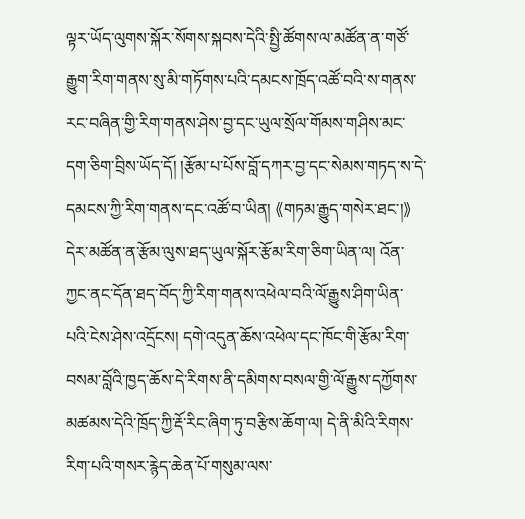ལྟར་ཡོད་ལུགས་སྐོར་སོགས་སྐབས་དེའི་སྤྱི་ཚོགས་ལ་མཚོན་ན་གཙོ་རྒྱུག་རིག་གནས་སུ་མི་གཏོགས་པའི་དམངས་ཁྲོད་འཚོ་བའི་ས་གནས་རང་བཞིན་གྱི་རིག་གནས་ཤེས་བྱ་དང་ཡུལ་སྲོལ་གོམས་གཤིས་མང་དག་ཅིག་བྲིས་ཡོད་དོ། །རྩོམ་པ་པོས་བློ་དཀར་བྱ་དང་སེམས་གཏད་ས་དེ་དམངས་ཀྱི་རིག་གནས་དང་འཚོ་བ་ཡིན། 《གཏམ་རྒྱུད་གསེར་ཐང་།》དེར་མཚོན་ན་རྩོམ་ལུས་ཐད་ཡུལ་སྐོར་རྩོམ་རིག་ཅིག་ཡིན་ལ། འོན་ཀྱང་ནང་དོན་ཐད་བོད་ཀྱི་རིག་གནས་འཕེལ་བའི་ལོ་རྒྱུས་ཤིག་ཡིན་པའི་ངེས་ཤེས་འདྲོངས། དགེ་འདུན་ཆོས་འཕེལ་དང་ཁོང་གི་རྩོམ་རིག་བསམ་བློའི་ཁྱད་ཆོས་དེ་རིགས་ནི་དམིགས་བསལ་གྱི་ལོ་རྒྱུས་དཀྱོགས་མཚམས་དེའི་ཁྲོད་ཀྱི་རྡོ་རིང་ཞིག་ཏུ་བརྩིས་ཆོག་ལ། དེ་ནི་མིའི་རིགས་རིག་པའི་གསར་རྙེད་ཆེན་པོ་གསུམ་ལས་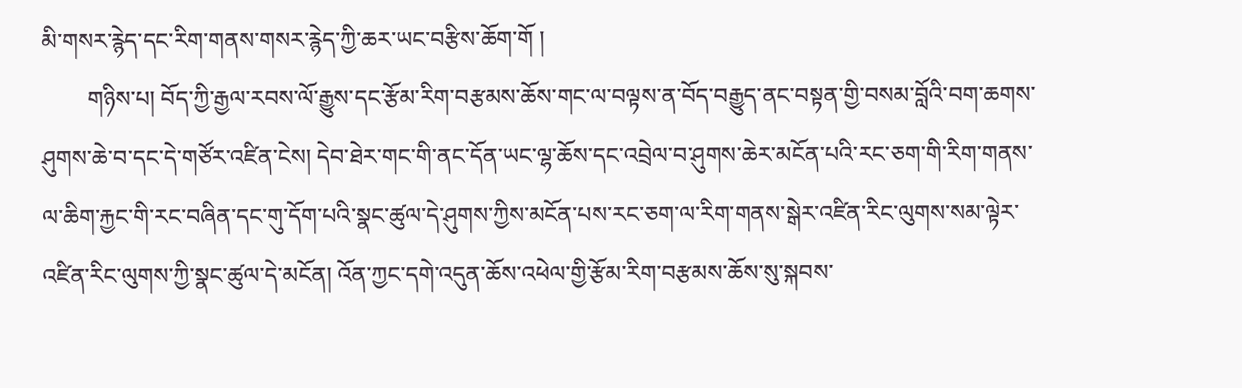མི་གསར་རྙེད་དང་རིག་གནས་གསར་རྙེད་ཀྱི་ཆར་ཡང་བརྩིས་ཆོག་གོ །
        གཉིས་པ། བོད་ཀྱི་རྒྱལ་རབས་ལོ་རྒྱུས་དང་རྩོམ་རིག་བརྩམས་ཆོས་གང་ལ་བལྟས་ན་བོད་བརྒྱུད་ནང་བསྟན་གྱི་བསམ་བློའི་བག་ཆགས་ཤུགས་ཆེ་བ་དང་དེ་གཙོར་འཛིན་ངེས། དེབ་ཐེར་གང་གི་ནང་དོན་ཡང་ལྷ་ཆོས་དང་འབྲེལ་བ་ཤུགས་ཆེར་མངོན་པའི་རང་ཅག་གི་རིག་གནས་ལ་ཆིག་རྐྱང་གི་རང་བཞིན་དང་གུ་དོག་པའི་སྣང་ཚུལ་དེ་ཤུགས་ཀྱིས་མངོན་པས་རང་ཅག་ལ་རིག་གནས་སྒེར་འཛིན་རིང་ལུགས་སམ་ལྟེར་འཛིན་རིང་ལུགས་ཀྱི་སྣང་ཚུལ་དེ་མངོན། འོན་ཀྱང་དགེ་འདུན་ཆོས་འཕེལ་གྱི་རྩོམ་རིག་བརྩམས་ཆོས་སུ་སྐབས་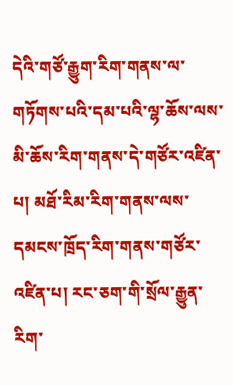དེའི་གཙོ་རྒྱུག་རིག་གནས་ལ་གཏོགས་པའི་དམ་པའི་ལྷ་ཆོས་ལས་མི་ཆོས་རིག་གནས་དེ་གཙོར་འཛིན་པ། མཐོ་རིམ་རིག་གནས་ལས་དམངས་ཁྲོད་རིག་གནས་གཙོར་འཛིན་པ། རང་ཅག་གི་སྲོལ་རྒྱུན་རིག་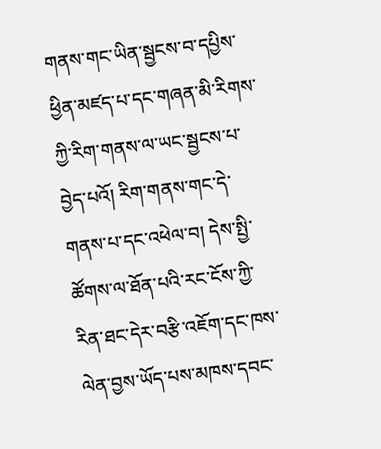གནས་གང་ཡིན་སྦྱངས་བ་དཔྱིས་ཕྱིན་མཛད་པ་དང་གཞན་མི་རིགས་ཀྱི་རིག་གནས་ལ་ཡང་སྦྱངས་པ་བྱེད་པའོ། རིག་གནས་གང་དེ་གནས་པ་དང་འཕེལ་བ། དེས་སྤྱི་ཚོགས་ལ་ཐོན་པའི་རང་ངོས་ཀྱི་རིན་ཐང་དེར་བརྩི་འཇོག་དང་ཁས་ལེན་བྱས་ཡོད་པས་མཁས་དབང་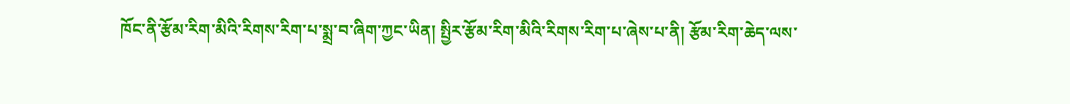ཁོང་ནི་རྩོམ་རིག་མིའི་རིགས་རིག་པ་སྨྲ་བ་ཞིག་ཀྱང་ཡིན། སྤྱིར་རྩོམ་རིག་མིའི་རིགས་རིག་པ་ཞེས་པ་ནི། རྩོམ་རིག་ཆེད་ལས་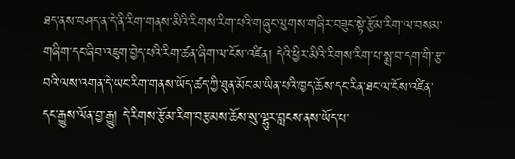ཐད་ནས་བཤད་ན་དེ་ནི་རིག་གནས་མིའི་རིགས་རིག་པའི་གཞུང་ལུགས་གཞིར་བཟུང་སྟེ་རྩོམ་རིག་ལ་བསམ་གཞིག་དང་ཞིབ་འཇུག་བྱེད་པའི་རིག་ཚན་ཞིག་ལ་ངོས་འཛིན། དེའི་ཕྱིར་མིའི་རིགས་རིག་པ་སྨྲ་བ་དག་གི་རྩ་བའི་ལས་འགན་དེ་ཡང་རིག་གནས་ཡོད་ཚད་ཀྱི་ཐུན་མོང་མ་ཡིན་པའི་ཁྱད་ཆོས་དང་རིན་ཐང་ལ་ངོས་འཛིན་དང་རྒྱུས་ལོན་བྱ་རྒྱུ། དེ་རིགས་རྩོམ་རིག་བརྩམས་ཆོས་སུ་ལྷུར་བླངས་ནས་ཡོད་པ་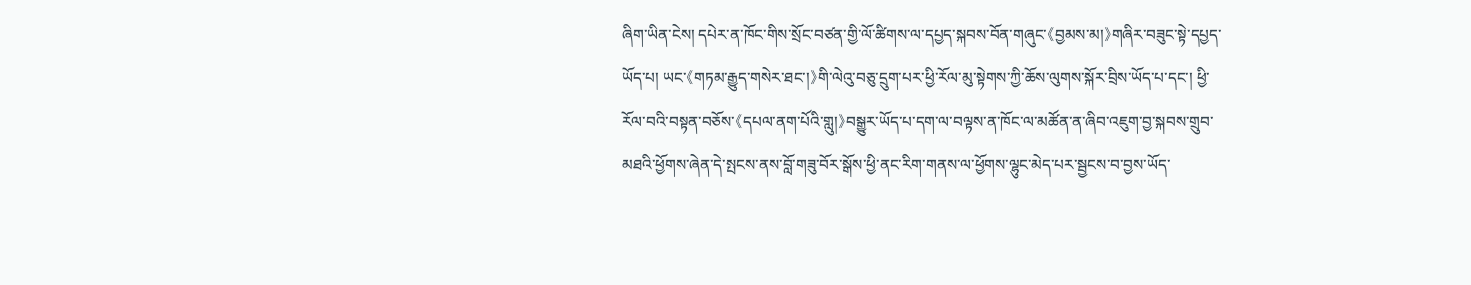ཞིག་ཡིན་ངེས། དཔེར་ན་ཁོང་གིས་སྲོང་བཙན་གྱི་ལོ་ཚིགས་ལ་དཔྱད་སྐབས་བོན་གཞུང་《བྱམས་མ།》གཞིར་བཟུང་སྟེ་དཔྱད་ཡོད་པ། ཡང་《གཏམ་རྒྱུད་གསེར་ཐང་།》གི་ལེའུ་བཅུ་དྲུག་པར་ཕྱི་རོལ་མུ་སྟེགས་ཀྱི་ཆོས་ལུགས་སྐོར་བྲིས་ཡོད་པ་དང་། ཕྱི་རོལ་བའི་བསྟན་བཅོས་《དཔལ་ནག་པོའི་གླུ།》བསྒྱུར་ཡོད་པ་དག་ལ་བལྟས་ན་ཁོང་ལ་མཚོན་ན་ཞིབ་འཇུག་བྱ་སྐབས་གྲུབ་མཐའི་ཕྱོགས་ཞེན་དེ་སྤངས་ནས་བློ་གཟུ་བོར་སྒོས་ཕྱི་ནང་རིག་གནས་ལ་ཕྱོགས་ལྷུང་མེད་པར་སྦྱངས་བ་བྱས་ཡོད་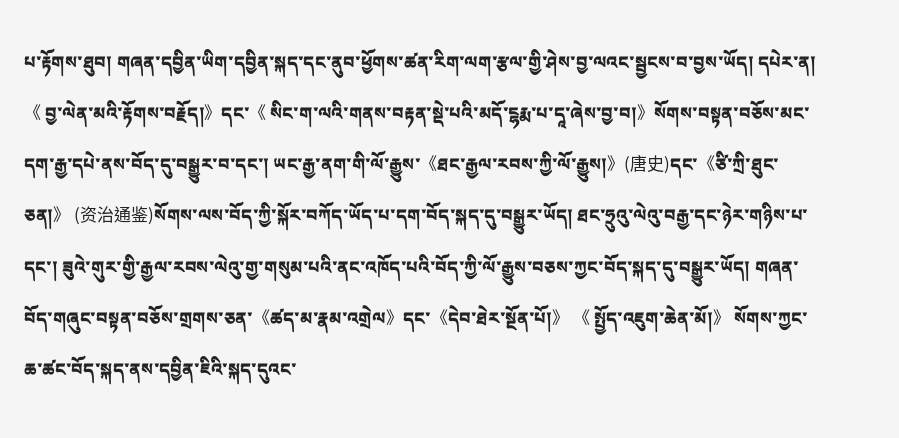པ་རྟོགས་ཐུབ། གཞན་དབྱིན་ཡིག་དབྱིན་སྐད་དང་ནུབ་ཕྱོགས་ཚན་རིག་ལག་རྩལ་གྱི་ཤེས་བྱ་ལའང་སྦྱངས་བ་བྱས་ཡོད། དཔེར་ན། 《 བྱ་ལེན་མའི་རྟོགས་བརྗོད།》དང་《 སིང་ག་ལའི་གནས་བརྟན་སྡེ་པའི་མདོ་ངྷརྨ་པ་དཱ་ཞེས་བྱ་བ།》སོགས་བསྟན་བཅོས་མང་དག་རྒྱ་དཔེ་ནས་བོད་དུ་བསྒྱུར་བ་དང་། ཡང་རྒྱ་ནག་གི་ལོ་རྒྱུས་《ཐང་རྒྱལ་རབས་ཀྱི་ལོ་རྒྱུས།》(唐史)དང་《ཙི་ཀྲི་ཐུང་ཅན།》 (资治通鉴)སོགས་ལས་བོད་ཀྱི་སྐོར་བཀོད་ཡོད་པ་དག་བོད་སྐད་དུ་བསྒྱུར་ཡོད། ཐང་ཧྲུའུ་ལེའུ་བརྒྱ་དང་ཉེར་གཉིས་པ་དང་། ཟུའེ་གུར་གྱི་རྒྱལ་རབས་ལེའུ་གྱ་གསུམ་པའི་ནང་འཁོད་པའི་བོད་ཀྱི་ལོ་རྒྱུས་བཅས་ཀྱང་བོད་སྐད་དུ་བསྒྱུར་ཡོད། གཞན་བོད་གཞུང་བསྟན་བཅོས་གྲགས་ཅན་《ཚད་མ་རྣམ་འགྲེལ》དང་《དེབ་ཐེར་སྔོན་པོ།》 《 སྤྱོད་འཇུག་ཆེན་མོ།》 སོགས་ཀྱང་ཆ་ཚང་བོད་སྐད་ནས་དབྱིན་ཇིའི་སྐད་དུའང་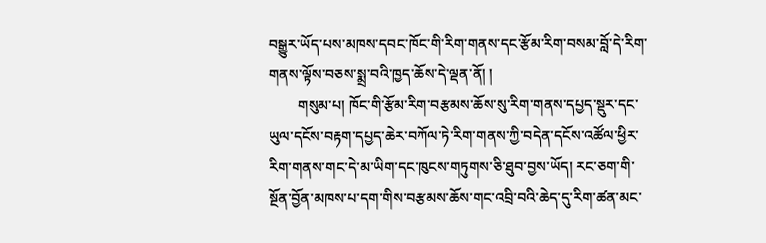བསྒྱུར་ཡོད་པས་མཁས་དབང་ཁོང་གི་རིག་གནས་དང་རྩོམ་རིག་བསམ་བློ་དེ་རིག་གནས་ལྟོས་བཅས་སྨྲ་བའི་ཁྱད་ཆོས་དེ་ལྡན་ནོ། །
        གསུམ་པ། ཁོང་གི་རྩོམ་རིག་བརྩམས་ཆོས་སུ་རིག་གནས་དཔྱད་སྡུར་དང་ཡུལ་དངོས་བརྟག་དཔྱད་ཆེར་བཀོལ་ཏེ་རིག་གནས་ཀྱི་བདེན་དངོས་འཚོལ་ཕྱིར་རིག་གནས་གང་དེ་མ་ཡིག་དང་ཁུངས་གཏུགས་ཅི་ཐུབ་བྱས་ཡོད། རང་ཅག་གི་སྔོན་བྱོན་མཁས་པ་དག་གིས་བརྩམས་ཆོས་གང་འབྲི་བའི་ཆེད་དུ་རིག་ཚན་མང་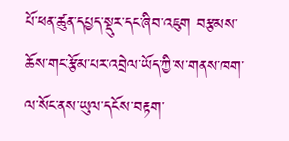པོ་ཕན་ཚུན་དཔྱད་སྡུར་དང་ཞིབ་འཇུག བརྩམས་ཆོས་གང་རྩོམ་པར་འབྲེལ་ཡོད་ཀྱི་ས་གནས་ཁག་ལ་སོང་ནས་ཡུལ་དངོས་བརྟག་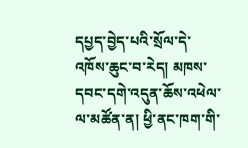དཔྱད་བྱེད་པའི་སྲོལ་དེ་འཁོས་ཆུང་བ་རེད། མཁས་དབང་དགེ་འདུན་ཆོས་འཕེལ་ལ་མཚོན་ན། ཕྱི་ནང་ཁག་གི་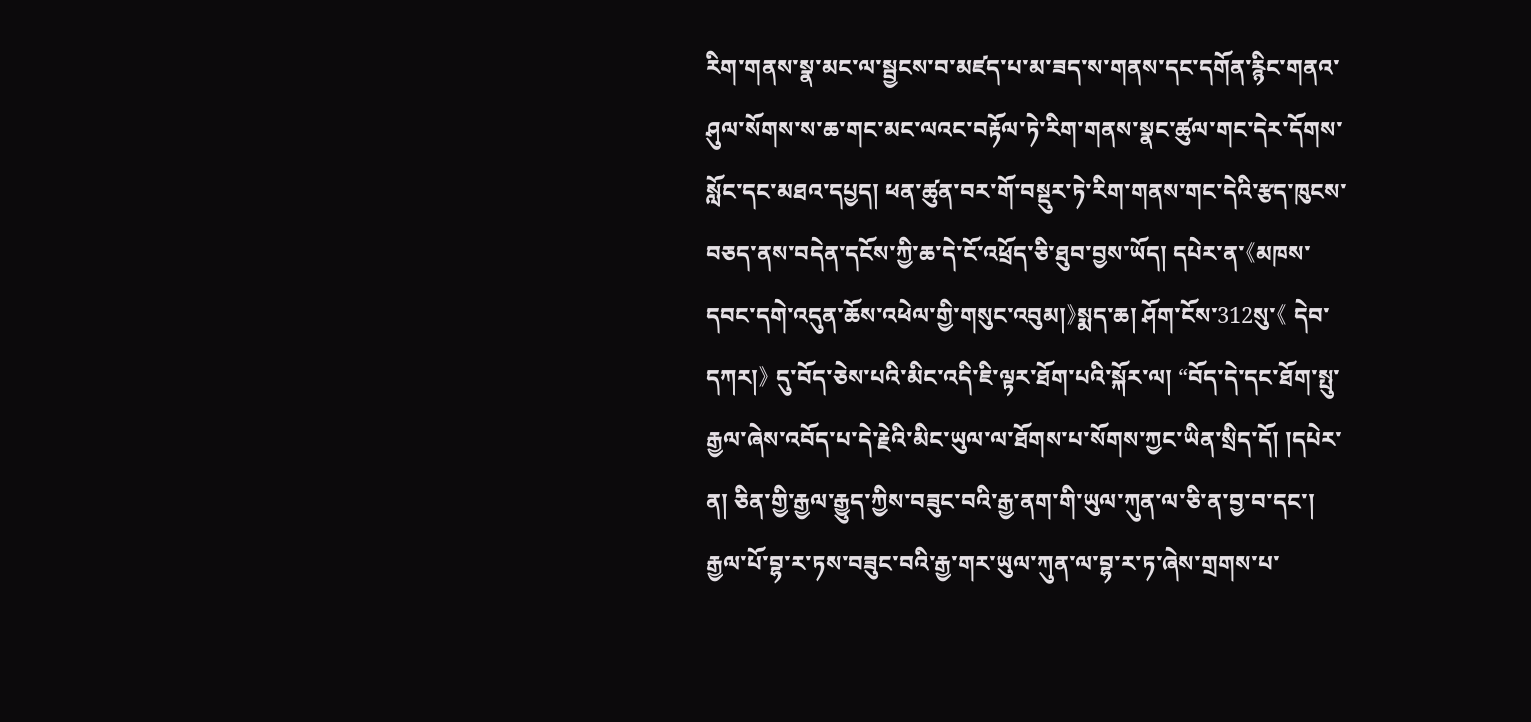རིག་གནས་སྣ་མང་ལ་སྦྱངས་བ་མཛད་པ་མ་ཟད་ས་གནས་དང་དགོན་རྙིང་གནའ་ཤུལ་སོགས་ས་ཆ་གང་མང་ལའང་བརྟོལ་ཏེ་རིག་གནས་སྣང་ཚུལ་གང་དེར་དོགས་སློང་དང་མཐའ་དཔྱད། ཕན་ཚུན་བར་གོ་བསྡུར་ཏེ་རིག་གནས་གང་དེའི་རྩད་ཁུངས་བཅད་ནས་བདེན་དངོས་ཀྱི་ཆ་དེ་ངོ་འཕྲོད་ཅི་ཐུབ་བྱས་ཡོད། དཔེར་ན་《མཁས་དབང་དགེ་འདུན་ཆོས་འཕེལ་གྱི་གསུང་འབུམ།》སྨད་ཆ། ཤོག་ངོས་312སུ་《 དེབ་དཀར།》 དུ་བོད་ཅེས་པའི་མིང་འདི་ཇི་ལྟར་ཐོག་པའི་སྐོར་ལ། “བོད་དེ་དང་ཐོག་སྤུ་རྒྱལ་ཞེས་འབོད་པ་དེ་རྗེའི་མིང་ཡུལ་ལ་ཐོགས་པ་སོགས་ཀྱང་ཡིན་སྲིད་དོ། །དཔེར་ན། ཅིན་གྱི་རྒྱལ་རྒྱུད་ཀྱིས་བཟུང་བའི་རྒྱ་ནག་གི་ཡུལ་ཀུན་ལ་ཅི་ན་བྱ་བ་དང་། རྒྱལ་པོ་བྷ་ར་ཏས་བཟུང་བའི་རྒྱ་གར་ཡུལ་ཀུན་ལ་བྷ་ར་ཏ་ཞེས་གྲགས་པ་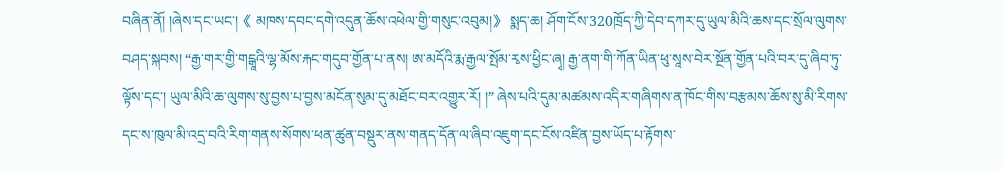བཞིན་ནོ། །ཞེས་དང་ཡང་།《 མཁས་དབང་དགེ་འདུན་ཆོས་འཕེལ་གྱི་གསུང་འབུམ།》 སྨད་ཆ། ཤོག་ངོས་320ཁྲོད་ཀྱི་དེབ་དཀར་དུ་ཡུལ་མིའི་ཆས་དང་སྲོལ་ལུགས་བཤད་སྐབས། “རྒྱ་གར་གྱི་གངྒཱའི་ལྷ་མོས་རྐང་གདུབ་གྱོན་པ་ནས། ཨ་མདོའི་རྨ་རྒྱལ་སྤོམ་རྭས་ཕྱིང་ཞྭ། རྒྱ་ནག་གི་ཀོན་ཡིན་ཕུ་སཱས་བེར་སྔོན་གྱོན་པའི་བར་དུ་ཞིབ་ཏུ་ལྟོས་དང་། ཡུལ་མིའི་ཆ་ལུགས་སུ་བྱས་པ་བྱས་མངོན་སུམ་དུ་མཐོང་བར་འགྱུར་རོ། །” ཞེས་པའི་དུམ་མཚམས་འདིར་གཞིགས་ན་ཁོང་གིས་བརྩམས་ཆོས་སུ་མི་རིགས་དང་ས་ཁུལ་མི་འདྲ་བའི་རིག་གནས་སོགས་ཕན་ཚུན་བསྡུར་ནས་གནད་དོན་ལ་ཞིབ་འཇུག་དང་ངོས་འཛིན་བྱས་ཡོད་པ་རྟོགས་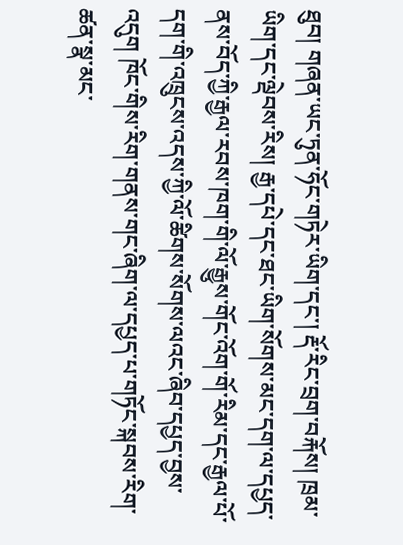ཐུབ། གཞན་ཡང་ཏུན་ཧོང་གཏེར་ཡིག་དང་། རྡོ་རིང་བྲག་བརྐོས། ཁྲམ་ཡིག་དང་ལྡེབས་རིས། རྒྱ་དཔེ་དང་ཐང་ཡིག་སོགས་མང་དག་ལ་དཔྱད་ནས་བོད་ཀྱི་རྒྱལ་རབས་ཁག་གི་ལོ་རྒྱུས་གོང་འོག་གོ་རིམ་དང་རྒྱལ་པོ་དག་གི་འཁྲུངས་འདས་ཀྱི་ལོ་ཚིགས་སོགས་ལའང་ཞིབ་དཔྱད་བྱས་འདུག ཁོང་གིས་རིག་གནས་གང་ཞིག་ལ་དཔྱད་པ་གཏོང་སྐབས་རིག་ཚན་སྣ་མང་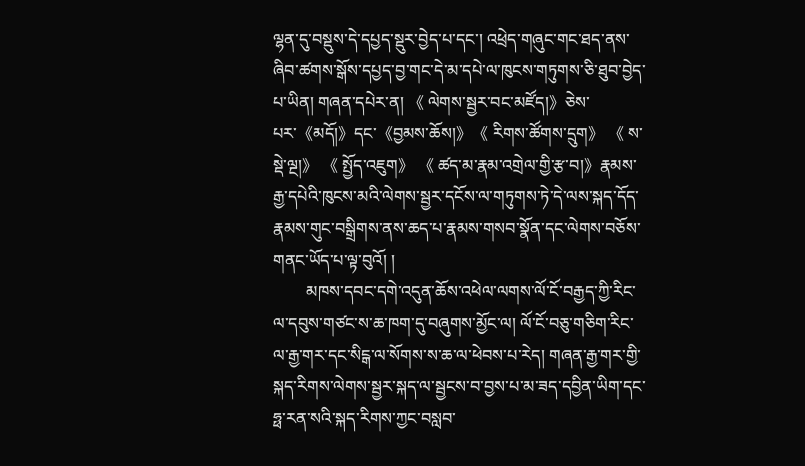ལྷན་དུ་བསྡུས་དེ་དཔྱད་སྡུར་བྱེད་པ་དང་། འཕྲེད་གཞུང་གང་ཐད་ནས་ཞིབ་ཚགས་སྒོས་དཔྱད་བྱ་གང་དེ་མ་དཔེ་ལ་ཁུངས་གཏུགས་ཅི་ཐུབ་བྱེད་པ་ཡིན། གཞན་དཔེར་ན། 《 ལེགས་སྦྱར་བང་མཛོད།》ཅེས་པར་《མདོ།》དང་《བྱམས་ཆོས།》《 རིགས་ཚོགས་དྲུག》 《 ས་སྡེ་ལྔ།》 《 སྤྱོད་འཇུག》 《 ཚད་མ་རྣམ་འགྲེལ་གྱི་རྩ་བ།》རྣམས་རྒྱ་དཔེའི་ཁུངས་མའི་ལེགས་སྦྱར་དངོས་ལ་གཏུགས་ཏེ་དེ་ལས་སྐད་དོད་རྣམས་གུང་བསྒྲིགས་ནས་ཆད་པ་རྣམས་གསབ་སྣོན་དང་ལེགས་བཅོས་གནང་ཡོད་པ་ལྟ་བུའོ། །
        མཁས་དབང་དགེ་འདུན་ཆོས་འཕེལ་ལགས་ལོ་ངོ་བརྒྱད་ཀྱི་རིང་ལ་དབུས་གཙང་ས་ཆ་ཁག་དུ་བཞུགས་མྱོང་ལ། ལོ་ངོ་བཅུ་གཅིག་རིང་ལ་རྒྱ་གར་དང་སིངྒ་ལ་སོགས་ས་ཆ་ལ་ཕེབས་པ་རེད། གཞན་རྒྱ་གར་གྱི་སྐད་རིགས་ལེགས་སྦྱར་སྐད་ལ་སྦྱངས་བ་བྱས་པ་མ་ཟད་དབྱིན་ཡིག་དང་ཧྥ་རན་སའི་སྐད་རིགས་ཀྱང་བསླབ་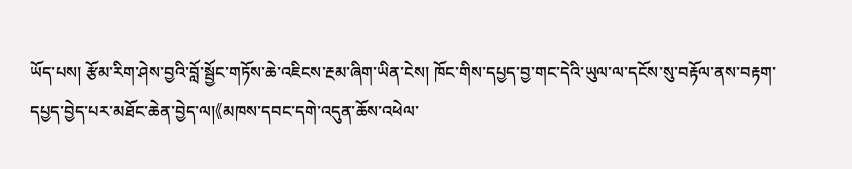ཡོད་པས། རྩོམ་རིག་ཤེས་བྱའི་བློ་སྦྱོང་གཏོས་ཆེ་འཇིངས་རྔམ་ཞིག་ཡིན་ངེས། ཁོང་གིས་དཔྱད་བྱ་གང་དེའི་ཡུལ་ལ་དངོས་སུ་བརྟོལ་ནས་བརྟག་དཔྱད་བྱེད་པར་མཐོང་ཆེན་བྱེད་ལ།《མཁས་དབང་དགེ་འདུན་ཆོས་འཕེལ་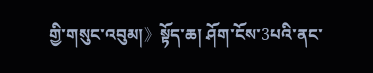གྱི་གསུང་འབུམ།》སྟོད་ཆ། ཤོག་ངོས་3པའི་ནང་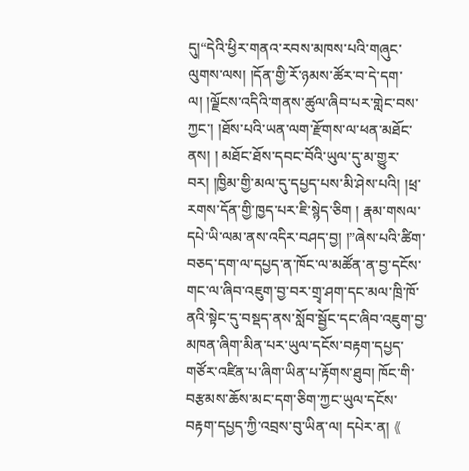དུ།“དེའི་ཕྱིར་གནའ་རབས་མཁས་པའི་གཞུང་ལུགས་ལས། །དོན་གྱི་རོ་ཉམས་ཚོར་བ་དེ་དག་ལ། །ལྗོངས་འདིའི་གནས་ཚུལ་ཞིབ་པར་གླེང་བས་ཀྱང་། །ཐོས་པའི་ཡན་ལག་རྫོགས་ལ་ཕན་མཐོང་ནས། ། མཐོང་ཐོས་དབང་བོའི་ཡུལ་དུ་མ་གྱུར་བར། །ཁྱིམ་གྱི་མལ་དུ་དཔྱད་པས་མི་ཤེས་པའི། །ཕྲ་རགས་དོན་གྱི་ཁྱད་པར་ཇི་སྙེད་ཅིག ། རྣམ་གསལ་དཔེ་ཡི་ལམ་ནས་འདིར་བཤད་བྱ། །”ཞེས་པའི་ཚིག་བཅད་དག་ལ་དཔྱད་ན་ཁོང་ལ་མཚོན་ན་བྱ་དངོས་གང་ལ་ཞིབ་འཇུག་བྱ་བར་གྲྭ་ཤག་དང་མལ་ཁྲི་ཁོ་ནའི་སྟེང་དུ་བསྡད་ནས་སློབ་སྦྱོང་དང་ཞིབ་འཇུག་བྱ་མཁན་ཞིག་མིན་པར་ཡུལ་དངོས་བརྟག་དཔྱད་གཙོར་འཛིན་པ་ཞིག་ཡིན་པ་རྟོགས་ཐུབ། ཁོང་གི་བརྩམས་ཆོས་མང་དག་ཅིག་ཀྱང་ཡུལ་དངོས་བརྟག་དཔྱད་ཀྱི་འབྲས་བུ་ཡིན་ལ། དཔེར་ན། 《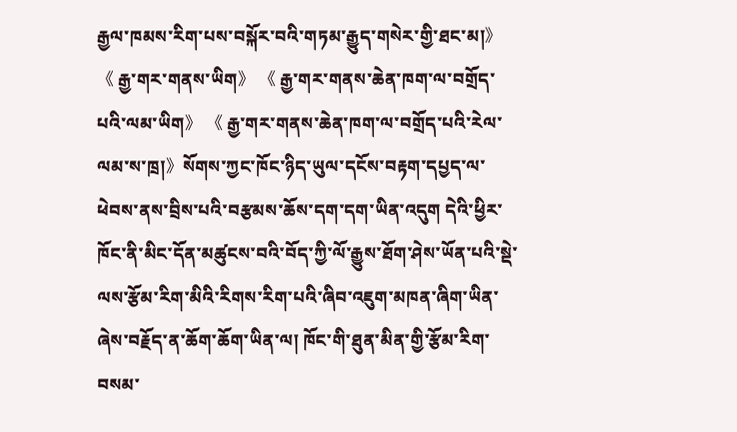རྒྱལ་ཁམས་རིག་པས་བསྐོར་བའི་གཏམ་རྒྱུད་གསེར་གྱི་ཐང་མ།》 《 རྒྱ་གར་གནས་ཡིག》 《 རྒྱ་གར་གནས་ཆེན་ཁག་ལ་བགྲོད་པའི་ལམ་ཡིག》 《 རྒྱ་གར་གནས་ཆེན་ཁག་ལ་བགྲོད་པའི་རེལ་ལམ་ས་ཁྲ།》སོགས་ཀྱང་ཁོང་ཉིད་ཡུལ་དངོས་བརྟག་དཔྱད་ལ་ཕེབས་ནས་བྲིས་པའི་བརྩམས་ཆོས་དག་དག་ཡིན་འདུག དེའི་ཕྱིར་ཁོང་ནི་མིང་དོན་མཚུངས་བའི་བོད་ཀྱི་ལོ་རྒྱུས་ཐོག་ཤེས་ཡོན་པའི་སྡེ་ལས་རྩོམ་རིག་མིའི་རིགས་རིག་པའི་ཞིབ་འཇུག་མཁན་ཞིག་ཡིན་ཞེས་བརྗོད་ན་ཆོག་ཆོག་ཡིན་ལ། ཁོང་གི་ཐུན་མིན་གྱི་རྩོམ་རིག་བསམ་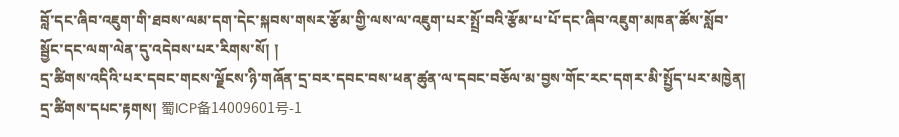བློ་དང་ཞིབ་འཇུག་གི་ཐབས་ལམ་དག་དེང་སྐབས་གསར་རྩོམ་གྱི་ལས་ལ་འཇུག་པར་སྤྲོ་བའི་རྩོམ་པ་པོ་དང་ཞིབ་འཇུག་མཁན་ཚོས་སློབ་སྦྱོང་དང་ལག་ལེན་དུ་འདེབས་པར་རིགས་སོ། །
དྲ་ཚིགས་འདིའི་པར་དབང་གངས་ལྗོངས་ཉི་གཞོན་དྲ་བར་དབང་བས་ཕན་ཚུན་ལ་དབང་བཅོལ་མ་བྱས་གོང་རང་དགར་མི་སྤྱོད་པར་མཁྱེན།
དྲ་ཚིགས་དཔང་རྟགས། 蜀ICP备14009601号-1